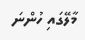މާލޭގައި ހުންނަ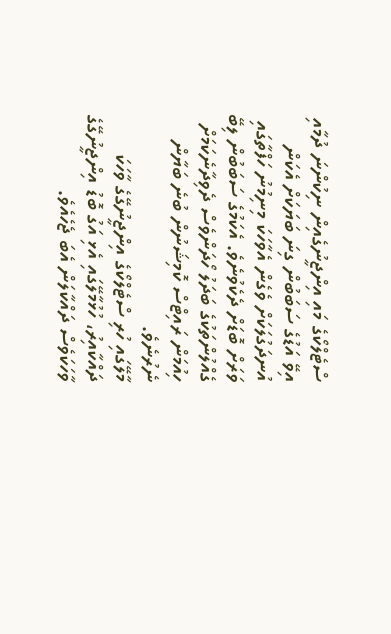ސްޓެލްކޯގެ މައި އިންޖީނުގެއިން ނިކުންނަ ދުމާއި އިވޭ އަޑުގެ ސަބަބުން ގިނަ ބަޔަކަށް އެކަން އުނދަގުލަކަށް ވެގެން އެވާހަކަ މިނިމުނު ހަފްތާގައި ވަރަށް ބޮޑަށް ދެކެވުނެވެ. އެކަމުގެ ސަބަބުން ލިބޭ ގެއްލުންތަކުގެ ބަދަލު ހޯދަންވެސް ދެވިދާނެކަމަށް ހިއުމަން ރައިޓްސް ކޮމިޝަނުން ބުނެ ބަޔާން ނެރުނެވެ.
މާލޭގައި ހުރި ސްޓެލްކޯގެ އިންޖީނުގޭގެ ވާހަކަ ދައްކާއިރު، ހުޅުމާލޭގައި އެޅި އަގު ބޮޑު އިންޖީނުގޭގެ ވާހަކަވެސް ދައްކާލަން އެބަ ޖެހެއެވެ.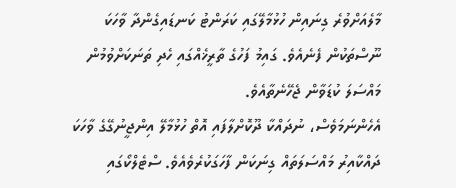މާލެއަށްވުރެ ގިނައިން ހުޅުމާލޭގައި ކަރަންޓު ކަނޑައިގެންދާ ވާހަކަ ނޫސްތަކުން ފެނެއެވެ. ގައިމު ފަހުގެ ތާރީޚެއްގައި ހެދި ތަނަކަށްވުމުން މައްސަލަ ކުޑަވާން ޖެހޭނެތާއެވެ.
އެހެންނަމަވެސް، ނުދައްކާ ދޫކޮށްލާފައި އޮތް ހުޅުމާލޭ އިންޖީނުގޭގެ ވާހަކަ ދައްކާއިރު މައްސަލަތައް ގިނަކަން ފާހަގަކުރެވެއެވެ. ސްޓެލްކޯގައި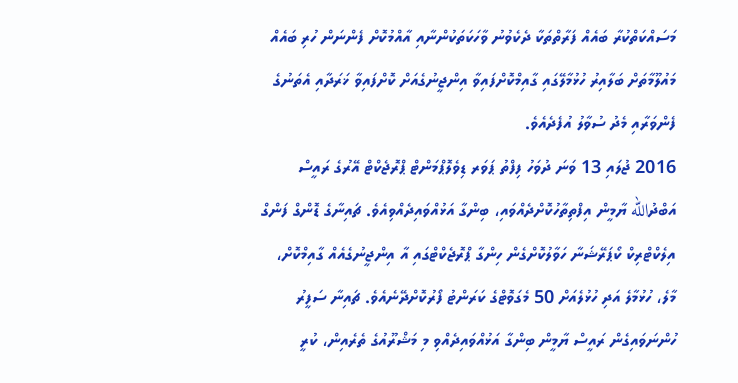މަސައްކަތްކުރާ ބައެއް ފަރާތްތަކާ ދެކެވުނު ވާހަކަތަކުންނާއި އާއްމުކޮށް ފެންނަން ހުރި ބައެއް މައުލޫމާތަށް ބަލާއިރު ހުޅުމާލޭގައި ގާއިމްކޮށްފައިވާ އިންޖީނުގެއަށް ކޮށްފައިވާ ޚަރަދާއި އެތަނުގެ ފެންވަރާއި މެދު ސުވާލު އުފެދެއެވެ.
2016 ޖުލައި 13 ވަނަ ދުވަހު ފިފްތު ޕަވަރ ޑިވެލޮޕްމަންޓް ޕްރޮޖެކްޓް އޭރުގެ ރައީސް އަބްދުالله ޔާމީން އިފްތިތާހުކޮށްދެއްވައި، ބިންގާ އަޅުއްވައިދެއްވިއެވެ. ޗައިނާގެ ޑޮންގް ފަންގް އިލެކްޓްރިކް ކޯޕަރޭޝަނާ ހަވާލުކޮށްގެން ހިންގާ ޕްރޮޖެކްޓްގައި އާ އިންޖީނުގެއެއް ގާއިމްކޮށް، މާލެ، ހުޅުމާލެ އަދި ހުޅުލެއަށް 50 މެގަވޮޓްގެ ކަރަންޓު ފޯރުކޮށްދޭނެއެވެ. ޗައިނާ ސަފީރު ހުންނަވައިގެން ރައީސް ޔާމީން ބިންގާ އަޅުއްވައިދެއްވި މި މަޝްރޫއުގެ ތެރެއިން، ކުރީ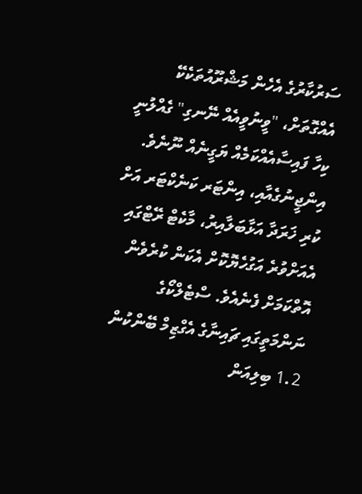ސަރުކާރުގެ އެހެން މަޝްރޫއުތަކެކޭ އެއްގޮތަށް، "ވީނުވީއެއް ނޭނގި" ގެއްލުނީ ކިހާ ފައިސާއެއްކަމެއް ޔަގީނެއް ނޫނެވެ.
އިންޖީނުގެއާއި، އިންޓަރ ކަނެކްޓަރ އަށް ކުރި ޚަރަދާ އަޅާބަލާއިރު، މާކެޓް ރޭޓްގައި އެއަށްވުރެ އަގުހެޔޮކޮށް އެކަން ކުރެވެން އޮތްކަމަށް ފެނެއެވެ. ސްޓެލްކޯގެ ނަންމަތީގައި ޗައިނާގެ އެގްޒިމް ބޭންކުން 1.2 ބިލިއަން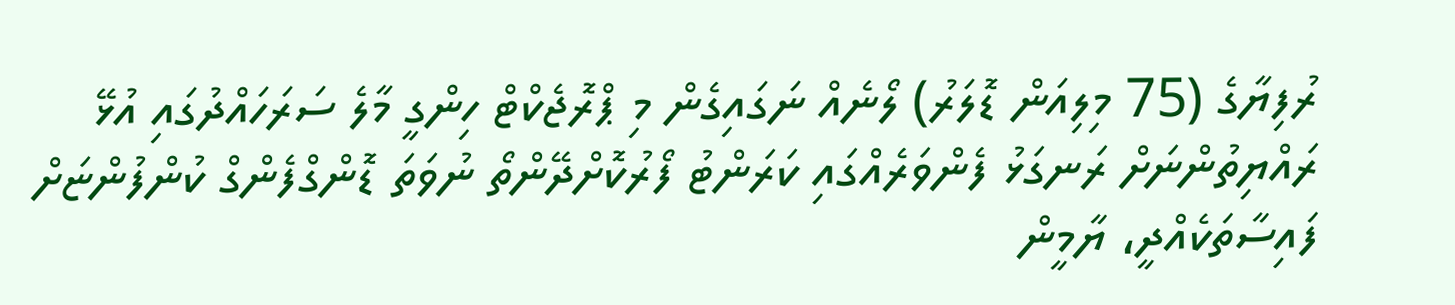ރުފިޔާގެ (75 މިލިއަން ޑޮލަރު) ލޯނެއް ނަގައިގެން މި ޕްރޮޖެކްޓް ހިންގީ މާލެ ސަރަހައްދުގައި އުޅޭ ރައްޔިތުންނަށް ރަނގަޅު ފެންވަރެއްގައި ކަރަންޓު ފޯރުކޮށްދޭންތޯ ނުވަތަ ޑޮންގްފެންގް ކުންފުންޏަށް ފައިސާތަކެއްދީ، ޔާމީން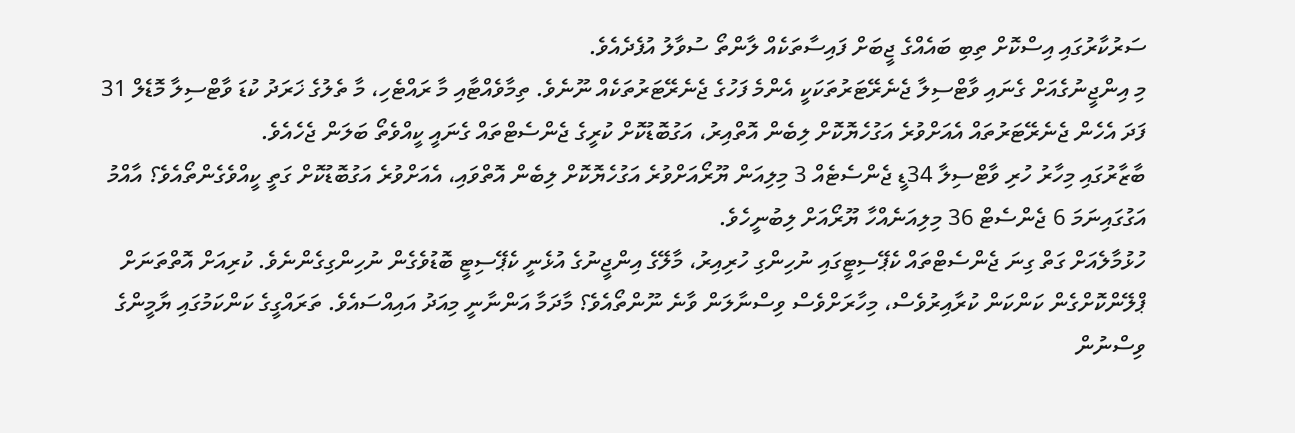ސަރުކާރުގައި އިސްކޮށް ތިބި ބައެއްގެ ޖީބަށް ފައިސާތަކެއް ލާންތޯ ސުވާލު އުފެދެއެވެ.
މި އިންޖީނުގެއަށް ގެނައި ވާޓްސިލާ ޖެނެރޭޓަރުތަކަކީ އެންމެ ފަހުގެ ޖެނެރޭޓަރުތަކެއް ނޫނެވެ. ތިމާވެއްޓާއި މާ ރައްޓެހި، މާ ތެލުގެ ޚަރަދު ކުޑަ ވާޓްސިލާ މޮޑެލް 31 ފަދަ އެހެން ޖެނެރޭޓަރުތައް އެއަށްވުރެ އަގުހެޔޮކޮށް ލިބެން އޮތްއިރު، އަގުބޮޑުކޮށް ކުރީގެ ޖެންސެޓްތައް ގެނައީ ކީއްވެތޯ ބަލަން ޖެހެއެވެ.
ބާޒާރުގައި މިހާރު ހުރި ވާޓްސިލާ 34ޑީ ޖެންސެޓެއް 3 މިލިއަން ޔޫރޯއަށްވުރެ އަގުހެޔޮކޮށް ލިބެން އޮތްވައި، އެއަށްވުރެ އަގުބޮޑުކޮށް ގަތީ ކީއްވެގެންތޯއެވެ؟ އާއްމު އަގުގައިނަމަ 6 ޖެންސެޓް 36 މިލިއަނެއްހާ ޔޫރޯއަށް ލިބުނީހެވެ.
ހުޅުމާލެއަށް ގަތް ގިނަ ޖެންސެޓްތައް ކެޕޭސިޓީގައި ނުހިންގި ހުރިއިރު، މާލޭގެ އިންޖީނުގެ އުޅެނީ ކެޕޭސިޓީ ބޮޑުވެގެން ނުހިންގިގެންނެވެ. ކުރިއަށް އޮތްތަނަށް ޕްލޭންކޮށްގެން ކަންކަން ކުރާއިރުވެސް، މިހާރަށްވެސް ވިސްނާލަން ވާނެ ނޫންތޯއެވެ؟ މާދަމާ އަންނާނީ މިއަދު އައިއްސައެވެ. ތަރައްގީގެ ކަންކަމުގައި ޔާމީންގެ ވިސްނުން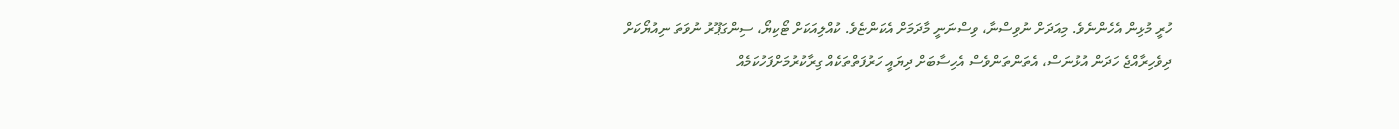ހުރީ މުޅިން އެހެންނެވެ. މިއަދަށް ނުވިސްނާ، ވިސްނަނީ މާދަމަށް އެކަންޏެވެ. ކުއްލިއަކަށް ޓޯކިޔޯ، ސިންގަޕޫރު ނުވަތަ ނިއުޔޯކަށް ދިވެހިރާއްޖެ ހަދަން އުޅުނަސް، އެތަންތަންވެސް އެހިސާބަށް ދިޔައީ ހަރުފަތްތަކެއް ގިރާކުރުމަށްފަހުކަމެއް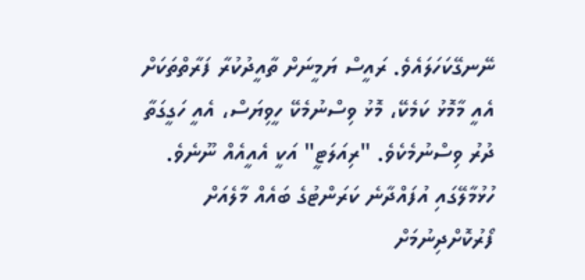ނޭނގޭކަހަލައެވެ. ރައީސް ޔަމީނަށް ތާއީދުކުރާ ފަރާތްތަކަށް އެއީ މާމޮޅު ކަމެކޭ، މޮޅު ވިސްނުމެކޭ ހީވިޔަސް، އެއީ ހަގީގަތާ ދުރު ވިސްނުމެކެވެ. "ރިއަލަޓީ" އަކީ އެއީއެއް ނޫނެވެ.
ހުޅުމާލޭގައި އުފައްދާނެ ކަރަންޓުގެ ބައެއް މާލެއަށް ފޯރުކޮށްދިނުމަށް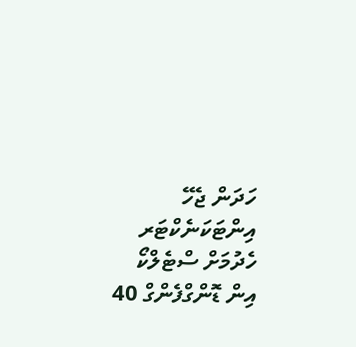ހަދަން ޖެހޭ އިންޓަކަނެކްޓަރ ހެދުމަށް ސްޓެލްކޯ އިން ޑޮންގްފެންގް 40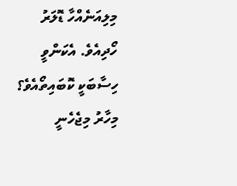މިލިއަނެއްހާ ޑޮލަރު ހޯދިއެވެ. އެކަންވީ ހިސާބަކީ ކޮބައިތޯއެވެ؟ މިހާރު މިޖެހެނީ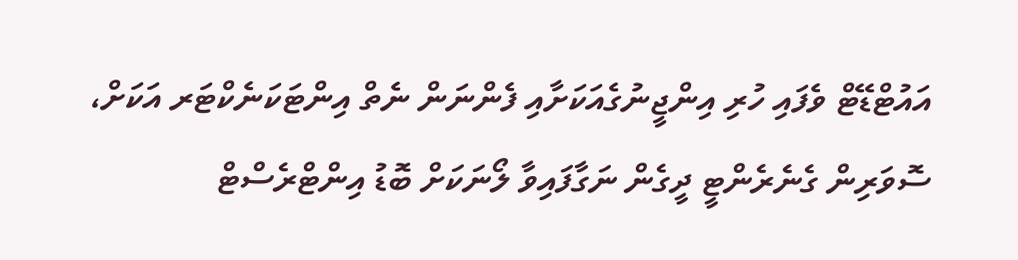އައުޓްޑޭޓް ވެފައި ހުރި އިންޖީނުގެއަކަށާއި ފެންނަން ނެތް އިންޓަކަނެކްޓަރ އަކަށް، ސޮވަރިން ގެނެރެންޓީ ދީގެން ނަގާފައިވާ ލޯނަކަށް ބޮޑު އިންޓްރެސްޓް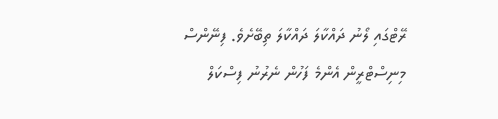ރޭޓްގައި ލޯނު ދައްކާލަ ދައްކާލަ ތިބޭށެވެ. ފިނޭންސް މިނިސްޓްރީން އެންމެ ފަހުން ނެރުނު ފިސްކަލް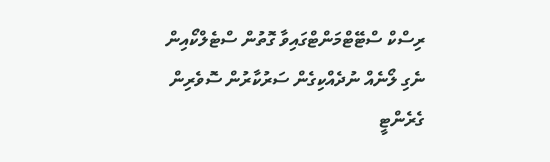ރިސްކް ސްޓޭޓްމަންޓްގައިވާ ގޮތުން ސްޓެލްކޯއިން ނެގި ލޯނެއް ނުދެއްކިގެން ސަރުކާރުން ސޮވެރިން ގެރެންޓީ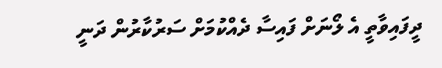ދީފައިވާތީ އެ ލޯނަށް ފައިސާ ދެއްކުމަށް ސަރުކާރުން ދަނީ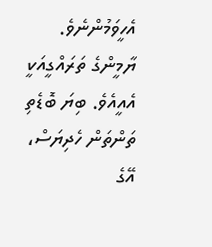އެހީވަމުންނެވެ.
ޔާމީންގެ ތަރައްގީއަކީ އެއީއެވެ. ބިޔަ ބޮޑެތި ތަންތަން ހެދިޔަސް، އޭގެ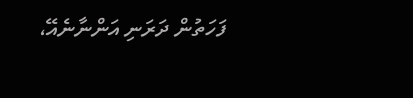ފަހަތުން ދަރަނި އަންނާނެއޭ،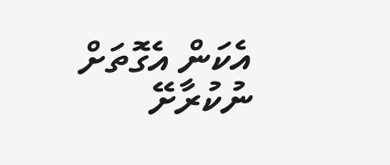އެކަން އެގޮތަށް ނުކުރާށޭ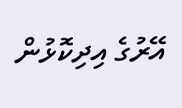އޭރުގެ އިދިކޮޅުން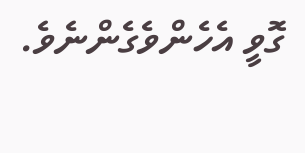ގޮވީ އެހެންވެގެންނެވެ.